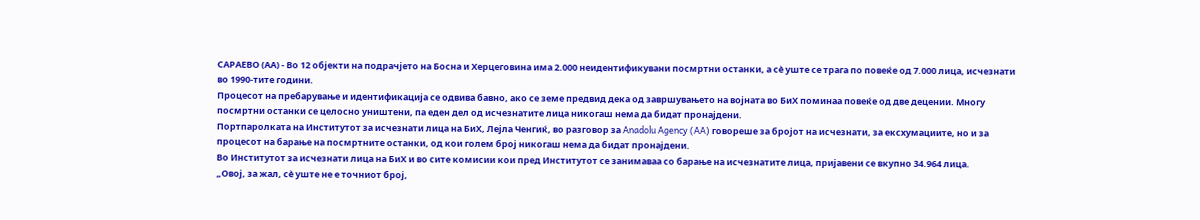САРАЕВО (АА) - Во 12 објекти на подрачјето на Босна и Херцеговина има 2.000 неидентификувани посмртни останки, а сè уште се трага по повеќе од 7.000 лица, исчезнати во 1990-тите години.
Процесот на пребарување и идентификација се одвива бавно, ако се земе предвид дека од завршувањето на војната во БиХ поминаа повеќе од две децении. Многу посмртни останки се целосно уништени, па еден дел од исчезнатите лица никогаш нема да бидат пронајдени.
Портпаролката на Институтот за исчезнати лица на БиХ, Лејла Ченгиќ, во разговор за Anadolu Agency (AA) говореше за бројот на исчезнати, за ексхумациите, но и за процесот на барање на посмртните останки, од кои голем број никогаш нема да бидат пронајдени.
Во Институтот за исчезнати лица на БиХ и во сите комисии кои пред Институтот се занимаваа со барање на исчезнатите лица, пријавени се вкупно 34.964 лица.
„Овој, за жал, сè уште не е точниот број,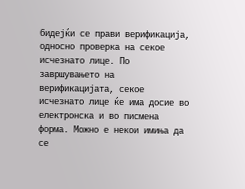бидејќи се прави верификација, односно проверка на секое исчезнато лице. По завршувањето на верификацијата, секое исчезнато лице ќе има досие во електронска и во писмена форма. Можно е некои имиња да се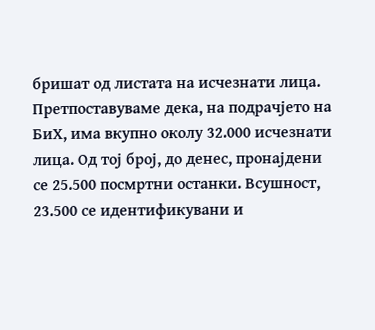бришат од листата на исчезнати лица. Претпоставуваме дека, на подрачјето на БиХ, има вкупно околу 32.000 исчезнати лица. Од тој број, до денес, пронајдени се 25.500 посмртни останки. Всушност, 23.500 се идентификувани и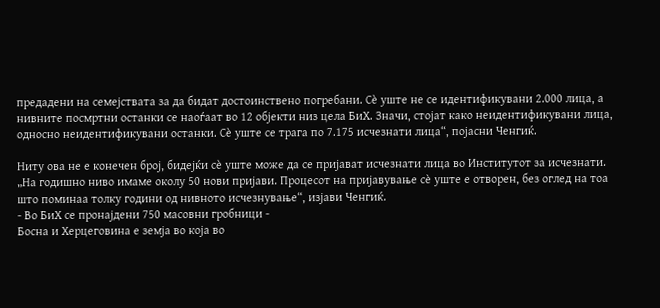предадени на семејствата за да бидат достоинствено погребани. Сè уште не се идентификувани 2.000 лица, а нивните посмртни останки се наоѓаат во 12 објекти низ цела БиХ. Значи, стојат како неидентификувани лица, односно неидентификувани останки. Сè уште се трага по 7.175 исчезнати лица“, појасни Ченгиќ.

Ниту ова не е конечен број, бидејќи сè уште може да се пријават исчезнати лица во Институтот за исчезнати.
„На годишно ниво имаме околу 50 нови пријави. Процесот на пријавување сè уште е отворен, без оглед на тоа што поминаа толку години од нивното исчезнување“, изјави Ченгиќ.
- Во БиХ се пронајдени 750 масовни гробници -
Босна и Херцеговина е земја во која во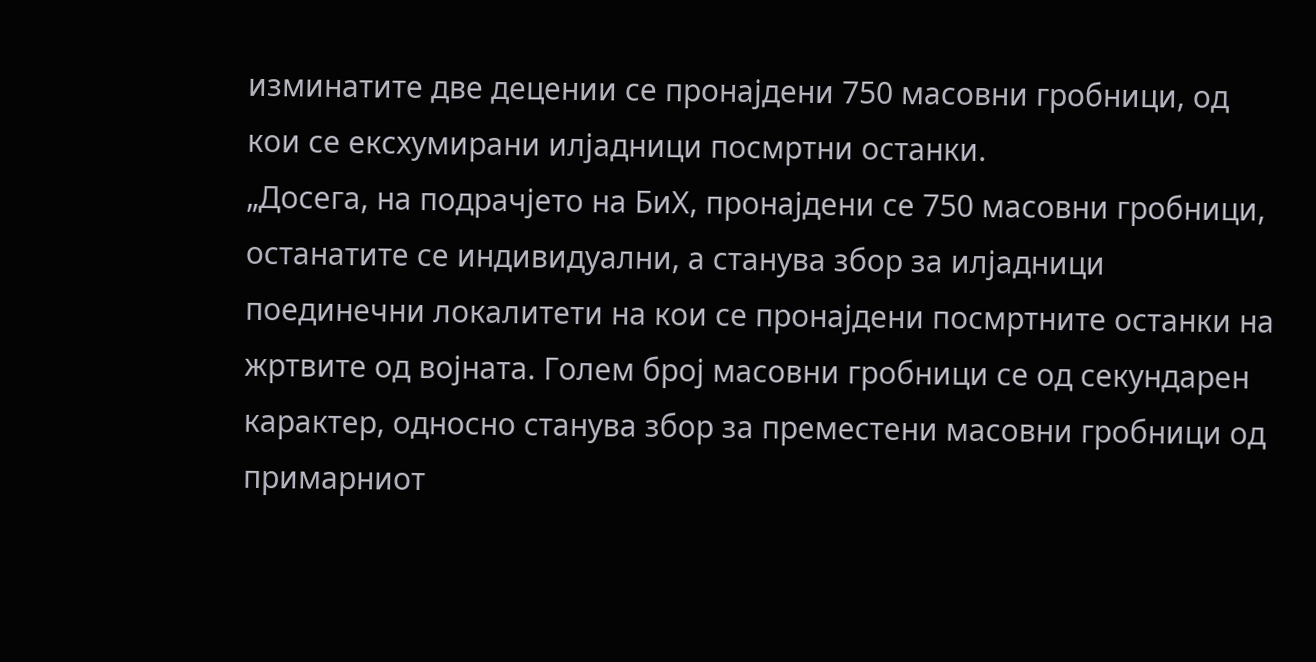изминатите две децении се пронајдени 750 масовни гробници, од кои се ексхумирани илјадници посмртни останки.
„Досега, на подрачјето на БиХ, пронајдени се 750 масовни гробници, останатите се индивидуални, а станува збор за илјадници поединечни локалитети на кои се пронајдени посмртните останки на жртвите од војната. Голем број масовни гробници се од секундарен карактер, односно станува збор за преместени масовни гробници од примарниот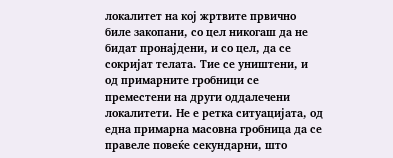локалитет на кој жртвите првично биле закопани, со цел никогаш да не бидат пронајдени, и со цел, да се сокријат телата. Тие се уништени, и од примарните гробници се преместени на други оддалечени локалитети. Не е ретка ситуацијата, од една примарна масовна гробница да се правеле повеќе секундарни, што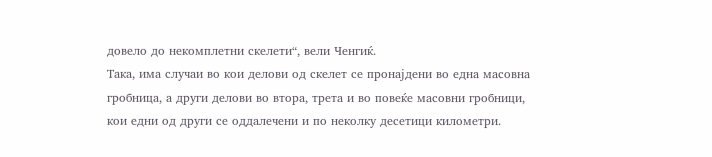довело до некомплетни скелети“, вели Ченгиќ.
Така, има случаи во кои делови од скелет се пронајдени во една масовна гробница, а други делови во втора, трета и во повеќе масовни гробници, кои едни од други се оддалечени и по неколку десетици километри.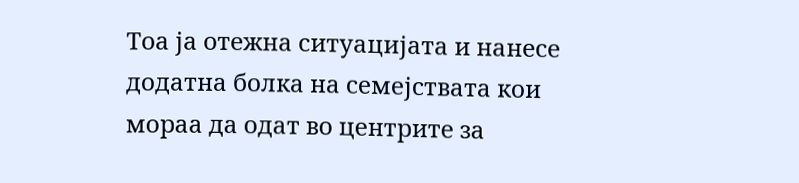Тоа ја отежна ситуацијата и нанесе додатна болка на семејствата кои мораа да одат во центрите за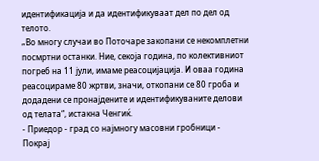идентификација и да идентификуваат дел по дел од телото.
„Во многу случаи во Поточаре закопани се некомплетни посмртни останки. Ние, секоја година, по колективниот погреб на 11 јули, имаме реасоцијација. И оваа година реасоцираме 80 жртви, значи, откопани се 80 гроба и додадени се пронајдените и идентификуваните делови од телата“, истакна Ченгиќ.
- Приедор - град со најмногу масовни гробници -
Покрај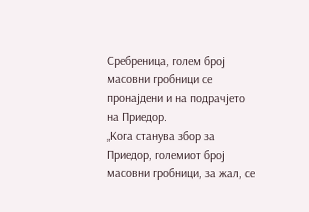Сребреница, голем број масовни гробници се пронајдени и на подрачјето на Приедор.
„Кога станува збор за Приедор, големиот број масовни гробници, за жал, се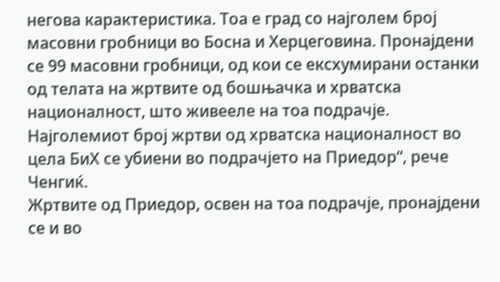негова карактеристика. Тоа е град со најголем број масовни гробници во Босна и Херцеговина. Пронајдени се 99 масовни гробници, од кои се ексхумирани останки од телата на жртвите од бошњачка и хрватска националност, што живееле на тоа подрачје. Најголемиот број жртви од хрватска националност во цела БиХ се убиени во подрачјето на Приедор“, рече Ченгиќ.
Жртвите од Приедор, освен на тоа подрачје, пронајдени се и во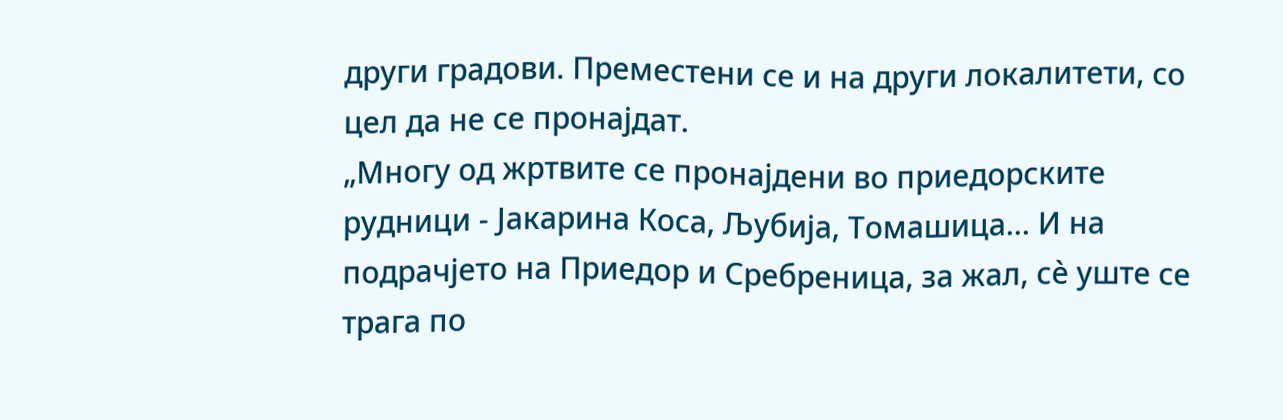други градови. Преместени се и на други локалитети, со цел да не се пронајдат.
„Многу од жртвите се пронајдени во приедорските рудници - Јакарина Коса, Љубија, Томашица... И на подрачјето на Приедор и Сребреница, за жал, сè уште се трага по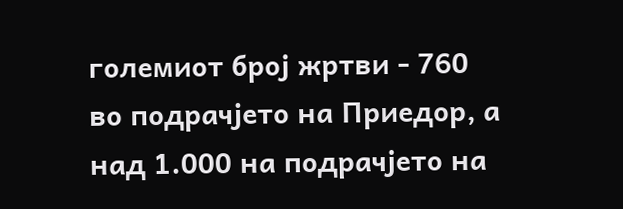големиот број жртви - 760 во подрачјето на Приедор, а над 1.000 на подрачјето на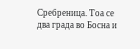Сребреница. Тоа се два града во Босна и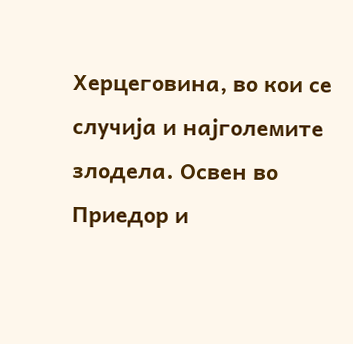Херцеговина, во кои се случија и најголемите злодела. Освен во Приедор и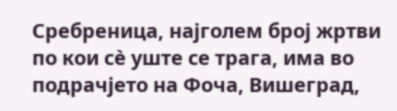Сребреница, најголем број жртви по кои сè уште се трага, има во подрачјето на Фоча, Вишеград,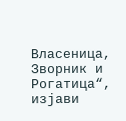Власеница, Зворник и Рогатица“, изјави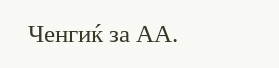Ченгиќ за АА.